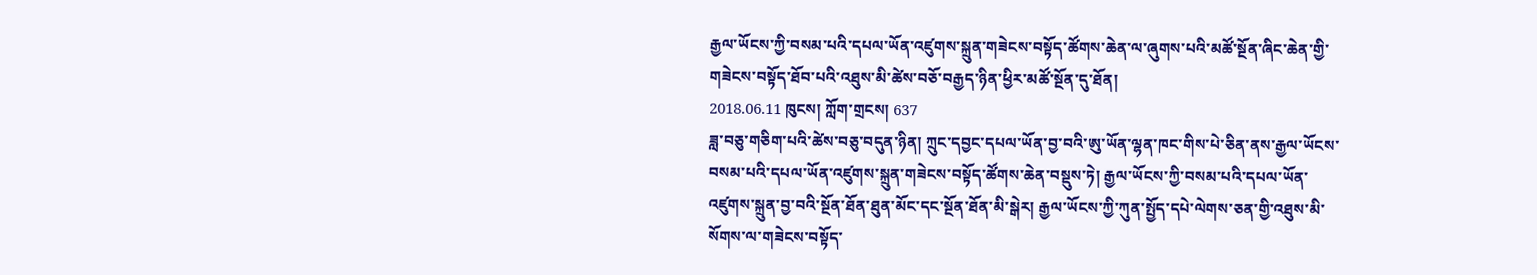རྒྱལ་ཡོངས་ཀྱི་བསམ་པའི་དཔལ་ཡོན་འཛུགས་སྐྲུན་གཟེངས་བསྟོད་ཚོགས་ཆེན་ལ་ཞུགས་པའི་མཚོ་སྔོན་ཞིང་ཆེན་གྱི་གཟེངས་བསྟོད་ཐོབ་པའི་འཐུས་མི་ཚེས་བཅོ་བརྒྱད་ཉིན་ཕྱིར་མཚོ་སྔོན་དུ་ཐོན།
2018.06.11 ཁུངས། ཀློག་གྲངས། 637
ཟླ་བཅུ་གཅིག་པའི་ཚེས་བཅུ་བདུན་ཉིན། ཀྲུང་དབྱང་དཔལ་ཡོན་བྱ་བའི་ཨུ་ཡོན་ལྷན་ཁང་གིས་པེ་ཅིན་ནས་རྒྱལ་ཡོངས་བསམ་པའི་དཔལ་ཡོན་འཛུགས་སྐྲུན་གཟེངས་བསྟོད་ཚོགས་ཆེན་བསྡུས་ཏེ། རྒྱལ་ཡོངས་ཀྱི་བསམ་པའི་དཔལ་ཡོན་འཛུགས་སྐྲུན་བྱ་བའི་སྔོན་ཐོན་ཐུན་མོང་དང་སྔོན་ཐོན་མི་སྒེར། རྒྱལ་ཡོངས་ཀྱི་ཀུན་སྤྱོད་དཔེ་ལེགས་ཅན་གྱི་འཐུས་མི་སོགས་ལ་གཟེངས་བསྟོད་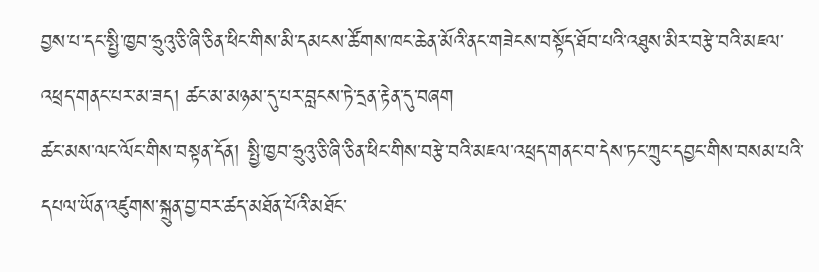བྱས་པ་དང་སྤྱི་ཁྱབ་ཧྲུའུ་ཅི་ཞི་ཅིན་ཕིང་གིས་མི་དམངས་ཚོགས་ཁང་ཆེན་མོའི་ནང་གཟེངས་བསྟོད་ཐོབ་པའི་འཐུས་མིར་བརྩེ་བའི་མཇལ་འཕྲད་གནང་པར་མ་ཟད། ཚང་མ་མཉམ་དུ་པར་བླངས་ཏེ་དྲན་རྟེན་དུ་བཞག
ཚང་མས་ལང་ལོང་གིས་བསྟན་དོན། སྤྱི་ཁྱབ་ཧྲུའུ་ཅི་ཞི་ཅིན་ཕིང་གིས་བརྩེ་བའི་མཇལ་འཕྲད་གནང་བ་དེས་ཏང་ཀྲུང་དབྱང་གིས་བསམ་པའི་དཔལ་ཡོན་འཛུགས་སྐྲུན་བྱ་བར་ཚད་མཐོན་པོའི་མཐོང་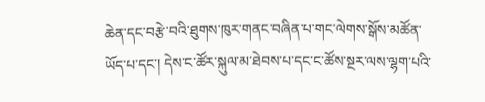ཆེན་དང་བརྩེ་བའི་ཐུགས་ཁུར་གནང་བཞིན་པ་གང་ལེགས་སྒོས་མཚོན་ཡོད་པ་དང་། དེས་ང་ཚོར་སྐུལ་མ་ཐེབས་པ་དང་ང་ཚོས་སྔར་ལས་ལྷག་པའི་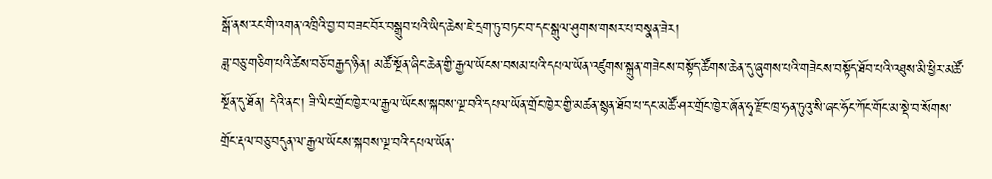སྒོ་ནས་རང་གི་འགན་འཁྲིའི་བྱ་བ་བཟང་བོར་བསྒྲུབ་པའི་ཡིད་ཆེས་ཇེ་དྲག་ཏུ་བཏང་བ་དང་སྒུལ་ཤུགས་གསར་པ་བསྣན་ཟེར།
ཟླ་བཅུ་གཅིག་པའི་ཚེས་བཅོ་བརྒྱད་ཉིན། མཚོ་སྔོན་ཞིང་ཆེན་གྱི་རྒྱལ་ཡོངས་བསམ་པའི་དཔལ་ཡོན་འཛུགས་སྐྲུན་གཟེངས་བསྟོད་ཚོགས་ཆེན་དུ་ཞུགས་པའི་གཟེངས་བསྟོད་ཐོབ་པའི་འཐུས་མི་ཕྱིར་མཚོ་སྔོན་དུ་ཐོན། དེའི་ནང་། ཟི་ལིང་གྲོང་ཁྱེར་ལ་རྒྱལ་ཡོངས་སྐབས་ལྔ་བའི་དཔལ་ཡོན་གྲོང་ཁྱེར་གྱི་མཚན་སྙན་ཐོབ་པ་དང་མཚོ་ཤར་གྲོང་ཁྱེར་ཞོན་ཧྭ་རྫོང་ཁྲ་ཧན་ཏུའུ་སི་ཞང་ཧོང་ཀོང་གོང་མ་སྡེ་བ་སོགས་གྲོང་རྡལ་བཅུ་བདུན་ལ་རྒྱལ་ཡོངས་སྐབས་ལྔ་བའི་དཔལ་ཡོན་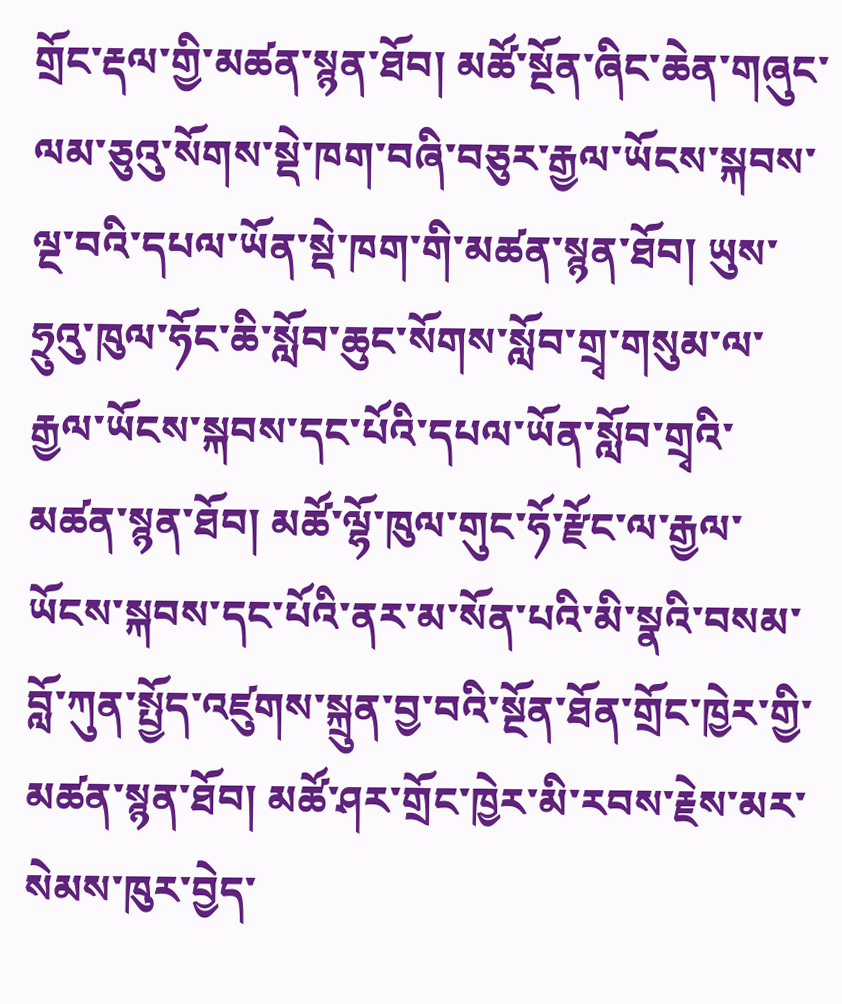གྲོང་རྡལ་གྱི་མཚན་སྙན་ཐོབ། མཚོ་སྔོན་ཞིང་ཆེན་གཞུང་ལམ་ཅུའུ་སོགས་སྡེ་ཁག་བཞི་བཅུར་རྒྱལ་ཡོངས་སྐབས་ལྔ་བའི་དཔལ་ཡོན་སྡེ་ཁག་གི་མཚན་སྙན་ཐོབ། ཡུས་ཧྲུའུ་ཁུལ་ཧོང་ཆི་སློབ་ཆུང་སོགས་སློབ་གྲྭ་གསུམ་ལ་རྒྱལ་ཡོངས་སྐབས་དང་པོའི་དཔལ་ཡོན་སློབ་གྲྭའི་མཚན་སྙན་ཐོབ། མཚོ་ལྷོ་ཁུལ་གུང་ཧོ་རྫོང་ལ་རྒྱལ་ཡོངས་སྐབས་དང་པོའི་ནར་མ་སོན་པའི་མི་སྣའི་བསམ་བློ་ཀུན་སྤྱོད་འཛུགས་སྐྲུན་བྱ་བའི་སྔོན་ཐོན་གྲོང་ཁྱེར་གྱི་མཚན་སྙན་ཐོབ། མཚོ་ཤར་གྲོང་ཁྱེར་མི་རབས་རྗེས་མར་སེམས་ཁུར་བྱེད་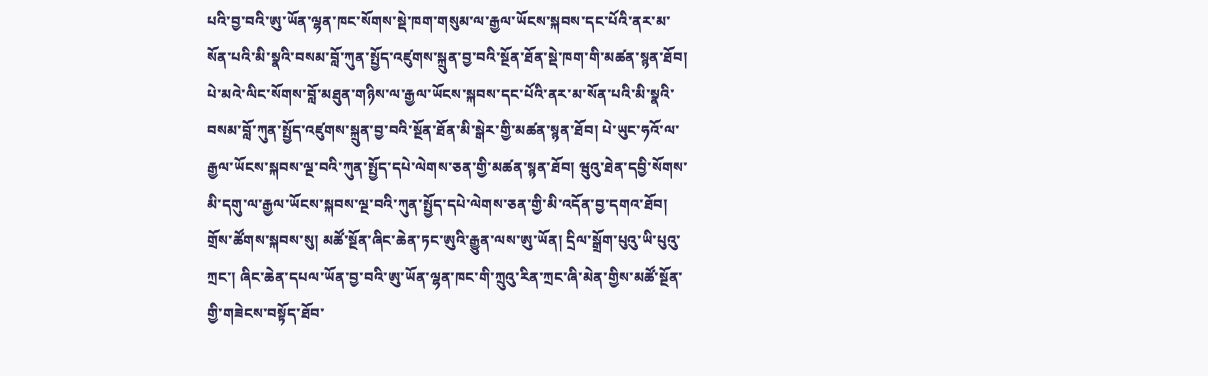པའི་བྱ་བའི་ཨུ་ཡོན་ལྷན་ཁང་སོགས་སྡེ་ཁག་གསུམ་ལ་རྒྱལ་ཡོངས་སྐབས་དང་པོའི་ནར་མ་སོན་པའི་མི་སྣའི་བསམ་བློ་ཀུན་སྤྱོད་འཛུགས་སྐྲུན་བྱ་བའི་སྔོན་ཐོན་སྡེ་ཁག་གི་མཚན་སྙན་ཐོབ། པེ་མའེ་ལིང་སོགས་བློ་མཐུན་གཉིས་ལ་རྒྱལ་ཡོངས་སྐབས་དང་པོའི་ནར་མ་སོན་པའི་མི་སྣའི་བསམ་བློ་ཀུན་སྤྱོད་འཛུགས་སྐྲུན་བྱ་བའི་སྔོན་ཐོན་མི་སྒེར་གྱི་མཚན་སྙན་ཐོབ། པེ་ཡུང་ཧའོ་ལ་རྒྱལ་ཡོངས་སྐབས་ལྔ་བའི་ཀུན་སྤྱོད་དཔེ་ལེགས་ཅན་གྱི་མཚན་སྙན་ཐོབ། ཝུའུ་ཐེན་དབྱི་སོགས་མི་དགུ་ལ་རྒྱལ་ཡོངས་སྐབས་ལྔ་བའི་ཀུན་སྤྱོད་དཔེ་ལེགས་ཅན་གྱི་མི་འདོན་བྱ་དགའ་ཐོབ།
གྲོས་ཚོགས་སྐབས་སུ། མཚོ་སྔོན་ཞིང་ཆེན་ཏང་ཨུའི་རྒྱུན་ལས་ཨུ་ཡོན། དྲིལ་སྒྲོག་པུའུ་ཡི་པུའུ་ཀྲང་། ཞིང་ཆེན་དཔལ་ཡོན་བྱ་བའི་ཨུ་ཡོན་ལྷན་ཁང་གི་ཀྲུའུ་རིན་ཀྲང་ཞི་མེན་གྱིས་མཚོ་སྔོན་གྱི་གཟེངས་བསྟོད་ཐོབ་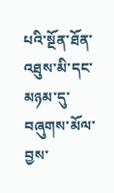པའི་སྔོན་ཐོན་འཐུས་མི་དང་མཉམ་དུ་བཞུགས་མོལ་བྱས་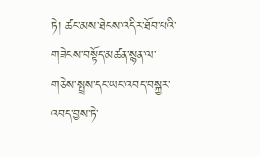ཏེ། ཚང་མས་ཐེངས་འདིར་ཐོབ་པའི་གཟེངས་བསྟོད་མཚན་སྙན་ལ་གཅེས་སྤྲས་དང་ཡང་འབད་བསྐྱར་འབད་བྱས་ཏེ་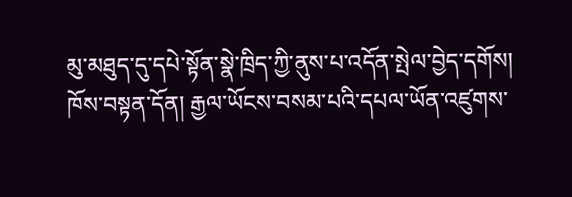མུ་མཐུད་དུ་དཔེ་སྟོན་སྣེ་ཁྲིད་ཀྱི་ནུས་པ་འདོན་སྤེལ་བྱེད་དགོས། ཁོས་བསྟན་དོན། རྒྱལ་ཡོངས་བསམ་པའི་དཔལ་ཡོན་འཛུགས་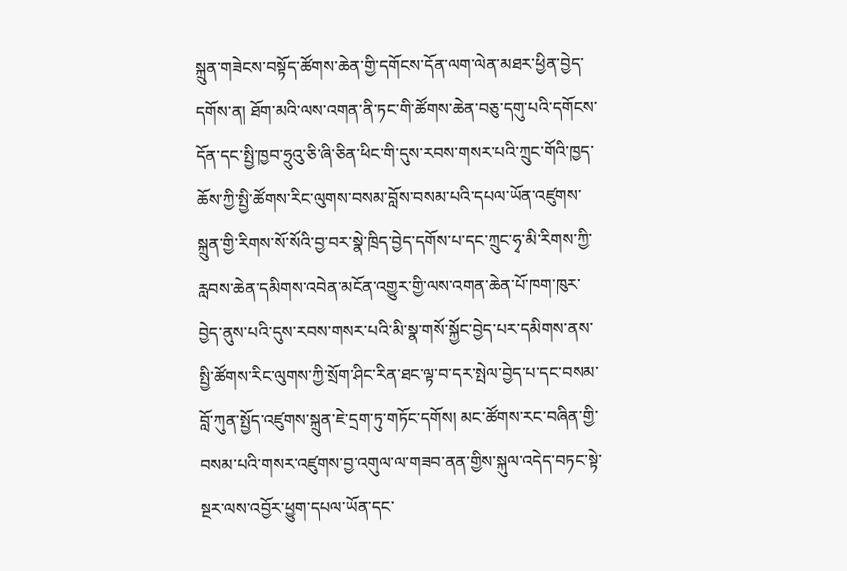སྐྲུན་གཟེངས་བསྟོད་ཚོགས་ཆེན་གྱི་དགོངས་དོན་ལག་ལེན་མཐར་ཕྱིན་བྱེད་དགོས་ན། ཐོག་མའི་ལས་འགན་ནི་ཏང་གི་ཚོགས་ཆེན་བཅུ་དགུ་པའི་དགོངས་དོན་དང་སྤྱི་ཁྱབ་ཧྲུའུ་ཅི་ཞི་ཅིན་ཕིང་གི་དུས་རབས་གསར་པའི་ཀྲུང་གོའི་ཁྱད་ཆོས་ཀྱི་སྤྱི་ཚོགས་རིང་ལུགས་བསམ་བློས་བསམ་པའི་དཔལ་ཡོན་འཛུགས་སྐྲུན་གྱི་རིགས་སོ་སོའི་བྱ་བར་སྣེ་ཁྲིད་བྱེད་དགོས་པ་དང་ཀྲུང་ཧྭ་མི་རིགས་ཀྱི་རླབས་ཆེན་དམིགས་འབེན་མངོན་འགྱུར་གྱི་ལས་འགན་ཆེན་པོ་ཁག་ཁུར་བྱེད་ནུས་པའི་དུས་རབས་གསར་པའི་མི་སྣ་གསོ་སྐྱོང་བྱེད་པར་དམིགས་ནས་སྤྱི་ཚོགས་རིང་ལུགས་ཀྱི་སྲོག་ཤིང་རིན་ཐང་ལྟ་བ་དར་སྤེལ་བྱེད་པ་དང་བསམ་བློ་ཀུན་སྤྱོད་འཛུགས་སྐྲུན་ཇེ་དྲག་ཏུ་གཏོང་དགོས། མང་ཚོགས་རང་བཞིན་གྱི་བསམ་པའི་གསར་འཛུགས་བྱ་འགུལ་ལ་གཟབ་ནན་གྱིས་སྐུལ་འདེད་བཏང་སྟེ་སྔར་ལས་འབྱོར་ཕྱུག་དཔལ་ཡོན་དང་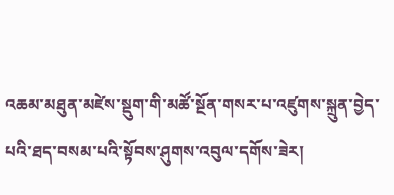འཆམ་མཐུན་མཛེས་སྡུག་གི་མཚོ་སྔོན་གསར་པ་འཛུགས་སྐྲུན་བྱེད་པའི་ཐད་བསམ་པའི་སྟོབས་ཤུགས་འབུལ་དགོས་ཟེར།